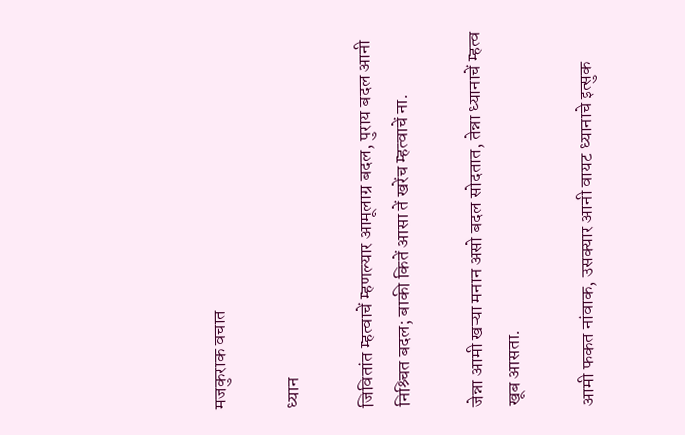मजकुराक वचात

ध्यान

जिवितांत म्हत्वाचें म्हणल्यार आमूलाग्र बदल, पुराय बदल आनी निश्र्चित बदल; बाकी कितें आसा तें खरेंच म्हत्वाचें ना.

जेन्ना आमी खऱ्या मनान असो बदल सोदतात, तेन्ना ध्यानाचें म्हत्व खूब आसता.

आमी फकत नांवाक, उसक्यार आनी वायट ध्यानाचे इत्सुक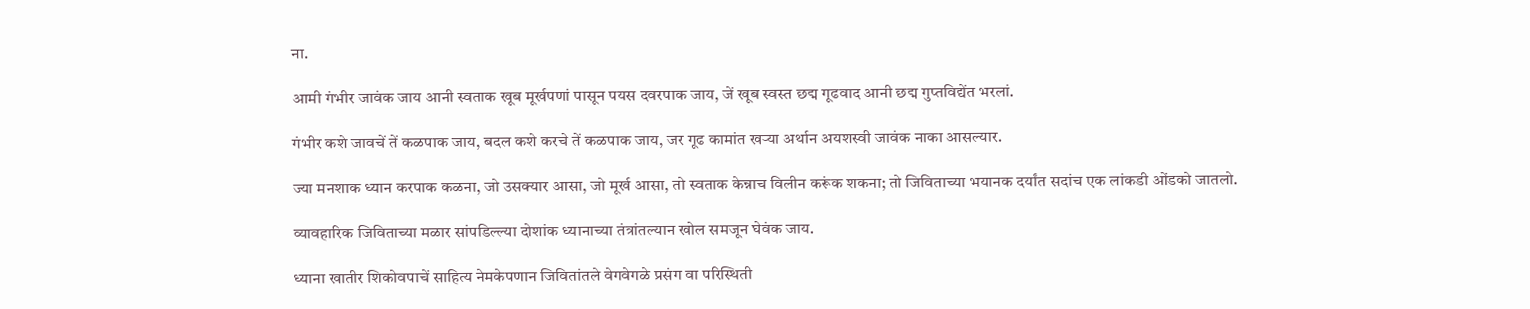ना.

आमी गंभीर जावंक जाय आनी स्वताक खूब मूर्खपणां पासून पयस दवरपाक जाय, जें खूब स्वस्त छद्म गूढवाद आनी छद्म गुप्तविद्येंत भरलां.

गंभीर कशे जावचें तें कळपाक जाय, बदल कशे करचे तें कळपाक जाय, जर गूढ कामांत खऱ्या अर्थान अयशस्वी जावंक नाका आसल्यार.

ज्या मनशाक ध्यान करपाक कळना, जो उसक्यार आसा, जो मूर्ख आसा, तो स्वताक केन्नाच विलीन करूंक शकना; तो जिविताच्या भयानक दर्यांत सदांच एक लांकडी ओंडको जातलो.

व्यावहारिक जिविताच्या मळार सांपडिल्ल्या दोशांक ध्यानाच्या तंत्रांतल्यान खोल समजून घेवंक जाय.

ध्याना खातीर शिकोवपाचें साहित्य नेमकेपणान जिवितांतले वेगवेगळे प्रसंग वा परिस्थिती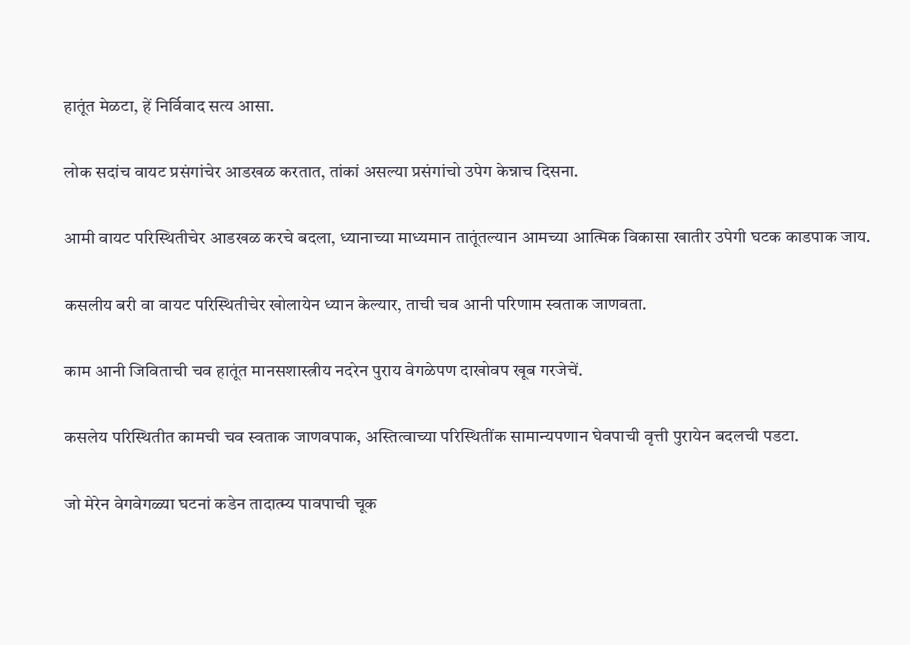हातूंत मेळटा, हें निर्विवाद सत्य आसा.

लोक सदांच वायट प्रसंगांचेर आडखळ करतात, तांकां असल्या प्रसंगांचो उपेग केन्नाच दिसना.

आमी वायट परिस्थितीचेर आडखळ करचे बदला, ध्यानाच्या माध्यमान तातूंतल्यान आमच्या आत्मिक विकासा खातीर उपेगी घटक काडपाक जाय.

कसलीय बरी वा वायट परिस्थितीचेर खोलायेन ध्यान केल्यार, ताची चव आनी परिणाम स्वताक जाणवता.

काम आनी जिविताची चव हातूंत मानसशास्त्रीय नदरेन पुराय वेगळेपण दाखोवप खूब गरजेचें.

कसलेय परिस्थितीत कामची चव स्वताक जाणवपाक, अस्तित्वाच्या परिस्थितींक सामान्यपणान घेवपाची वृत्ती पुरायेन बदलची पडटा.

जो मेरेन वेगवेगळ्या घटनां कडेन तादात्म्य पावपाची चूक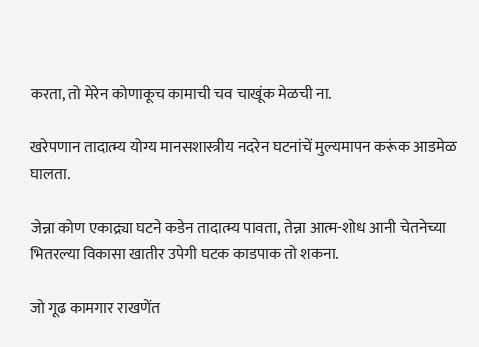करता, तो मेरेन कोणाकूच कामाची चव चाखूंक मेळची ना.

खरेपणान तादात्म्य योग्य मानसशास्त्रीय नदरेन घटनांचें मुल्यमापन करूंक आडमेळ घालता.

जेन्ना कोण एकाद्र्या घटने कडेन तादात्म्य पावता, तेन्ना आत्म-शोध आनी चेतनेच्या भितरल्या विकासा खातीर उपेगी घटक काडपाक तो शकना.

जो गूढ कामगार राखणेंत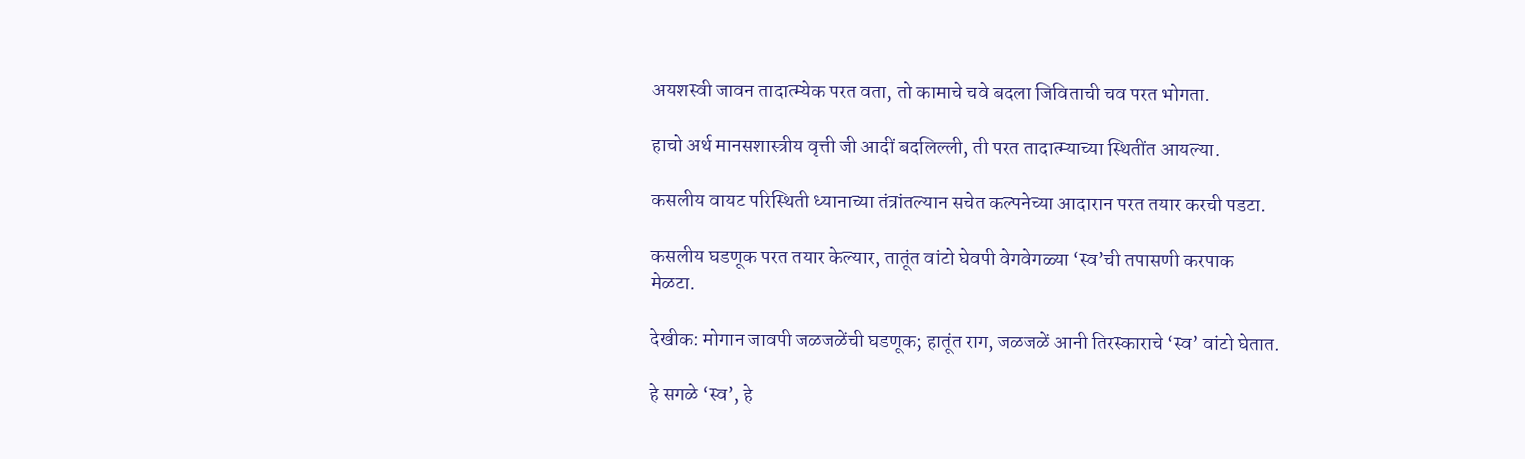अयशस्वी जावन तादात्म्येक परत वता, तो कामाचे चवे बदला जिविताची चव परत भोगता.

हाचो अर्थ मानसशास्त्रीय वृत्ती जी आदीं बदलिल्ली, ती परत तादात्म्याच्या स्थितींत आयल्या.

कसलीय वायट परिस्थिती ध्यानाच्या तंत्रांतल्यान सचेत कल्पनेच्या आदारान परत तयार करची पडटा.

कसलीय घडणूक परत तयार केल्यार, तातूंत वांटो घेवपी वेगवेगळ्या ‘स्व’ची तपासणी करपाक मेळटा.

देखीक: मोगान जावपी जळजळेंची घडणूक; हातूंत राग, जळजळें आनी तिरस्काराचे ‘स्व’ वांटो घेतात.

हे सगळे ‘स्व’, हे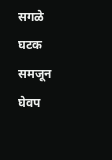सगळे घटक समजून घेवप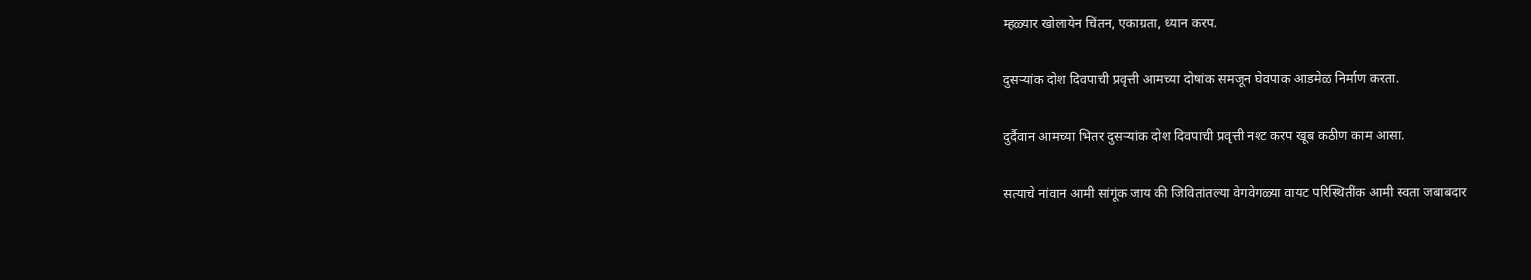म्हळ्यार खोलायेन चिंतन, एकाग्रता, ध्यान करप.

दुसऱ्यांक दोश दिवपाची प्रवृत्ती आमच्या दोषांक समजून घेवपाक आडमेळ निर्माण करता.

दुर्दैवान आमच्या भितर दुसऱ्यांक दोश दिवपाची प्रवृत्ती नश्ट करप खूब कठीण काम आसा.

सत्याचे नांवान आमी सांगूंक जाय की जिवितांतल्या वेगवेगळ्या वायट परिस्थितींक आमी स्वता जबाबदार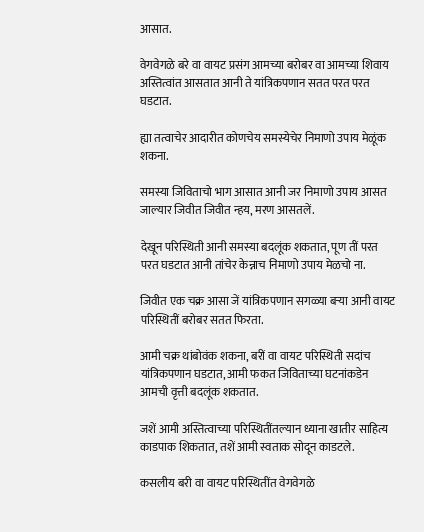आसात.

वेगवेगळे बरे वा वायट प्रसंग आमच्या बरोबर वा आमच्या शिवाय अस्तित्वांत आसतात आनी ते यांत्रिकपणान सतत परत परत घडटात.

ह्या तत्वाचेर आदारीत कोणचेय समस्येचेर निमाणो उपाय मेळूंक शकना.

समस्या जिविताचो भाग आसात आनी जर निमाणो उपाय आसत जाल्यार जिवीत जिवीत न्हय, मरण आसतलें.

देखून परिस्थिती आनी समस्या बदलूंक शकतात, पूण तीं परत परत घडटात आनी तांचेर केन्नाच निमाणो उपाय मेळचो ना.

जिवीत एक चक्र आसा जें यांत्रिकपणान सगळ्या बऱ्या आनी वायट परिस्थितीं बरोबर सतत फिरता.

आमी चक्र थांबोवंक शकना, बरीं वा वायट परिस्थिती सदांच यांत्रिकपणान घडटात, आमी फकत जिविताच्या घटनांकडेन आमची वृत्ती बदलूंक शकतात.

जशें आमी अस्तित्वाच्या परिस्थितींतल्यान ध्याना खातीर साहित्य काडपाक शिकतात, तशें आमी स्वताक सोदून काडटले.

कसलीय बरी वा वायट परिस्थितींत वेगवेगळे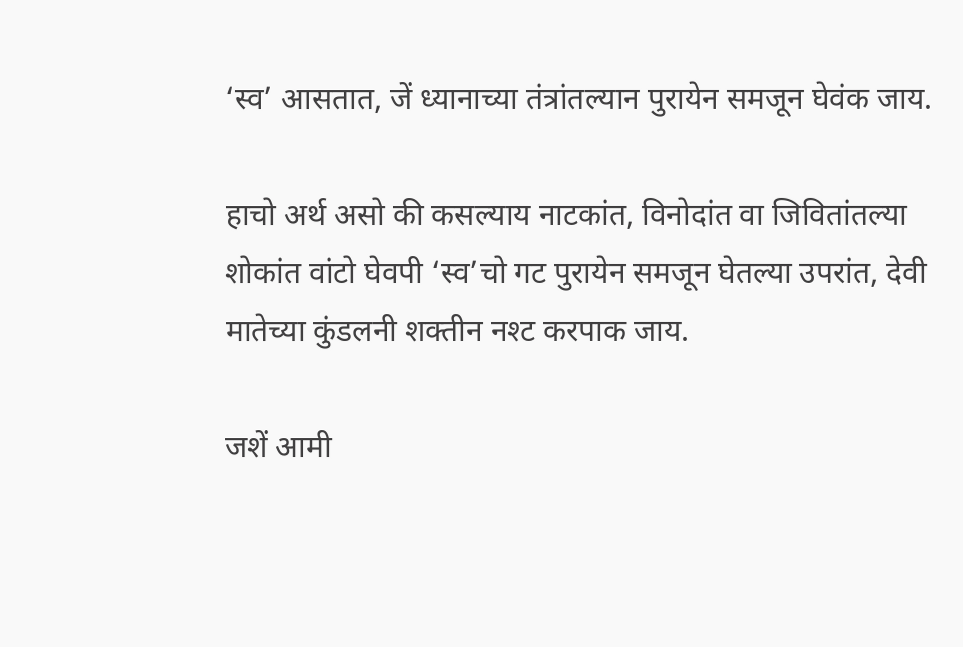‘स्व’ आसतात, जें ध्यानाच्या तंत्रांतल्यान पुरायेन समजून घेवंक जाय.

हाचो अर्थ असो की कसल्याय नाटकांत, विनोदांत वा जिवितांतल्या शोकांत वांटो घेवपी ‘स्व’चो गट पुरायेन समजून घेतल्या उपरांत, देवी मातेच्या कुंडलनी शक्तीन नश्ट करपाक जाय.

जशें आमी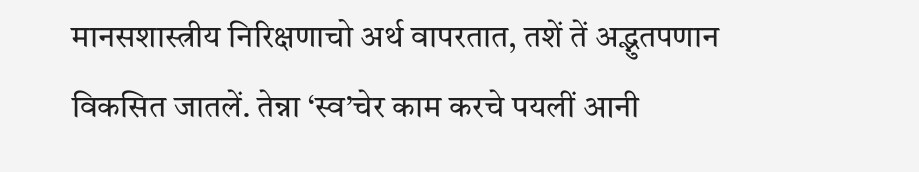मानसशास्त्रीय निरिक्षणाचो अर्थ वापरतात, तशें तें अद्भुतपणान विकसित जातलें. तेन्ना ‘स्व’चेर काम करचे पयलीं आनी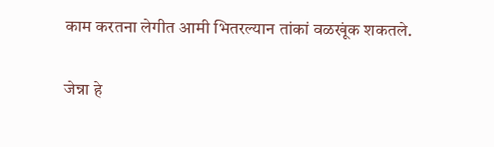काम करतना लेगीत आमी भितरल्यान तांकां वळखूंक शकतले.

जेन्ना हे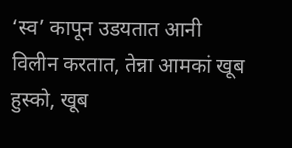‘स्व’ कापून उडयतात आनी विलीन करतात, तेन्ना आमकां खूब हुस्को, खूब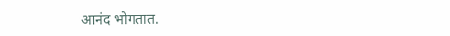आनंद भोगतात.